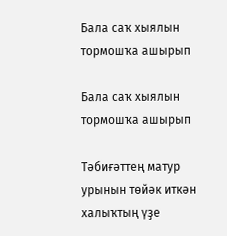Бала саҡ хыялын тормошҡа ашырып

Бала саҡ хыялын тормошҡа ашырып

Тәбиғәттең матур урынын төйәк иткән халыҡтың үҙе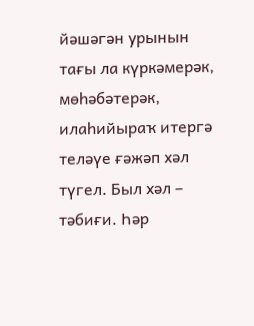йәшәгән урынын тағы ла күркәмерәк, мөһәбәтерәк, илаһийыраҡ итергә теләүе ғәжәп хәл түгел. Был хәл – тәбиғи. Һәр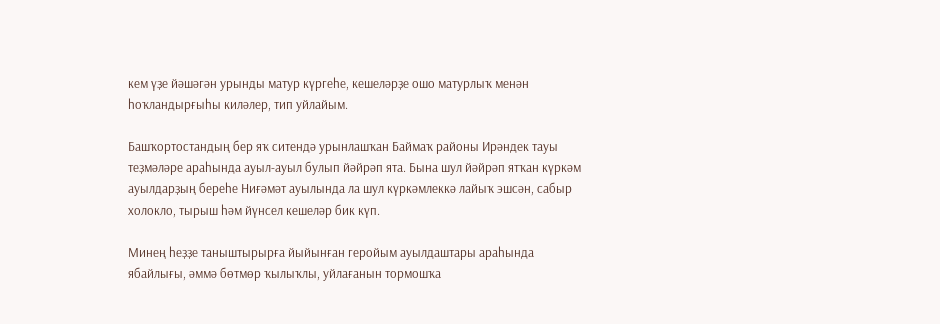кем үҙе йәшәгән урынды матур күргеһе, кешеләрҙе ошо матурлыҡ менән һоҡландырғыһы киләлер, тип уйлайым.

Башҡортостандың бер яҡ ситендә урынлашҡан Баймаҡ районы Ирәндек тауы теҙмәләре араһында ауыл-ауыл булып йәйрәп ята. Бына шул йәйрәп ятҡан күркәм ауылдарҙың береһе Ниғәмәт ауылында ла шул күркәмлеккә лайыҡ эшсән, сабыр холокло, тырыш һәм йүнсел кешеләр бик күп.

Минең һеҙҙе таныштырырға йыйынған геройым ауылдаштары араһында ябайлығы, әммә бөтмөр ҡылыҡлы, уйлағанын тормошҡа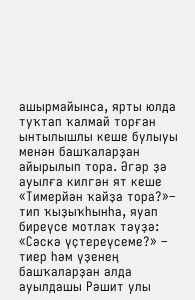ашырмайынса, ярты юлда туҡтап ҡалмай торған ынтылышлы кеше булыуы менән башҡаларҙан айырылып тора. Әгәр ҙә ауылға килгән ят кеше «Тимерйән ҡайҙа тора?»– тип ҡыҙыҡһынһа, яуап биреүсе мотлаҡ тәүҙә: «Сәскә үҫтереүсеме?» – тиер һәм үҙенең башҡаларҙан алда ауылдашы Рәшит улы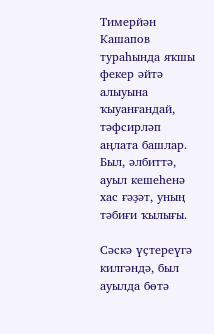Тимерйән Кашапов тураһында яҡшы фекер әйтә алыуына ҡыуанғандай, тәфсирләп аңлата башлар. Был, әлбиттә, ауыл кешеһенә хас ғәҙәт, уның тәбиғи ҡылығы.

Сәскә үҫтереүгә килгәндә, был ауылда бөтә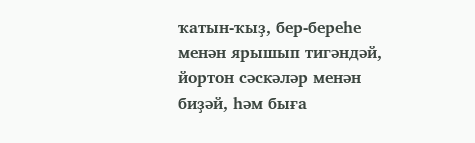ҡатын-ҡыҙ, бер-береһе менән ярышып тигәндәй, йортон сәскәләр менән биҙәй, һәм быға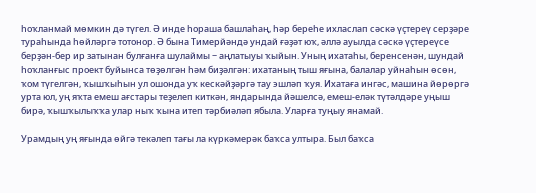һоҡланмай мөмкин дә түгел. Ә инде һораша башлаһаң, һәр береһе ихласлап сәскә үҫтереү серҙәре тураһында һөйләргә тотонор. Ә бына Тимерйәндә ундай ғәҙәт юҡ, әллә ауылда сәскә үҫтереүсе берҙән-бер ир затынан булғанға шулаймы − аңлатыуы ҡыйын. Уның ихатаһы, беренсенән, шундай һоҡланғыс проект буйынса төҙөлгән һәм биҙәлгән: ихатаның тыш яғына, балалар уйнаһын өсөн, ҡом түгелгән, ҡышҡыһын ул ошонда уҡ кескәйҙәргә тау эшләп ҡуя. Ихатаға ингәс, машина йөрөргә урта юл, уң яҡта емеш ағстары теҙелеп киткән, яндарында йәшелсә, емеш-еләк түтәлдәре уңыш бирә, ҡышҡылыҡҡа улар ныҡ ҡына итеп тәрбиәләп ябыла. Уларға туңыу янамай.

Урамдың уң яғында өйгә текәлеп тағы ла күркәмерәк баҡса ултыра. Был баҡса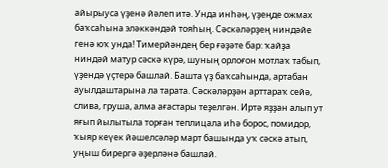айырыуса үҙенә йәлеп итә. Унда инһәң, үҙеңде ожмах баҡсаһына эләккәндәй тояһың. Сәскәләрҙең ниндәйе генә юҡ унда! Тимерйәндең бер ғәҙәте бар: ҡайҙа ниндәй матур сәскә күрә, шуның орлоғон мотлаҡ табып, үҙендә үҫтерә башлай. Башта үҙ баҡсаһында, артабан ауылдаштарына ла тарата. Сәскәләрҙән арттараҡ сейә, слива, груша, алма ағастары теҙелгән. Иртә яҙҙан алып ут яғып йылытыла торған теплицала иһә борос, помидор, ҡыяр кеүек йәшелсәләр март башында уҡ сәскә атып, уңыш бирергә әҙерләнә башлай.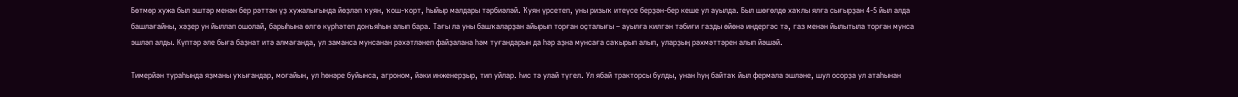Бөтмөр хужа был эштәр менән бер рәттән үҙ хужалығында йөҙләп ҡуян, ҡош-ҡорт, һыйыр малдары тәрбиәләй. Ҡуян үрсетеп, уны ризыҡ итеүсе берҙән-бер кеше ул ауылда. Был шөғөлдө хаҡлы ялға сығырҙан 4-5 йыл алда башлағайны, хәҙер ун йыллап ошолай, барыһына өлгө күрһәтеп донъяһын алып бара. Тағы ла уны башҡаларҙан айырып торған оҫталығы – ауылға килгән тәбиғи газды өйөнә индергәс тә, газ менән йылытыла торған мунса эшләп алды. Күптәр әле быға баҙнат итә алмағанда, ул заманса мунсанан рәхәтләнеп файҙалана һәм туғандарын да һәр аҙна мунсаға саҡырып алып, уларҙың рәхмәттәрен алып йәшәй.

Тимерйән тураһында яҙманы уҡығандар, моғайын, ул һөнәре буйынса, агроном, йәки инженерҙыр, тип уйлар. Һис тә улай түгел. Ул ябай тракторсы булды, унан һуң байтаҡ йыл фермала эшләне, шул осорҙа ул атаһынан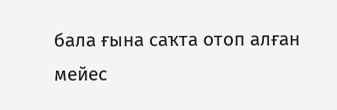бала ғына саҡта отоп алған мейес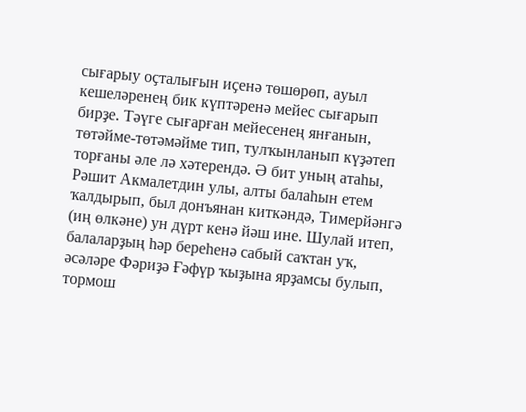сығарыу оҫталығын иҫенә төшөрөп, ауыл кешеләренең бик күптәренә мейес сығарып бирҙе. Тәүге сығарған мейесенең янғанын, төтәйме-төтәмәйме тип, тулҡынланып күҙәтеп торғаны әле лә хәтерендә. Ә бит уның атаһы, Рәшит Акмалетдин улы, алты балаһын етем ҡалдырып, был донъянан киткәндә, Тимерйәнгә (иң өлкәне) ун дүрт кенә йәш ине. Шулай итеп, балаларҙың һәр береһенә сабый саҡтан уҡ, әсәләре Фәриҙә Ғәфүр ҡыҙына ярҙамсы булып, тормош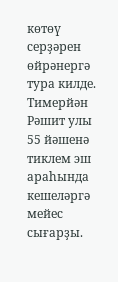көтөү серҙәрен өйрәнергә тура килде. Тимерйән Рәшит улы 55 йәшенә тиклем эш араһында кешеләргә мейес сығарҙы.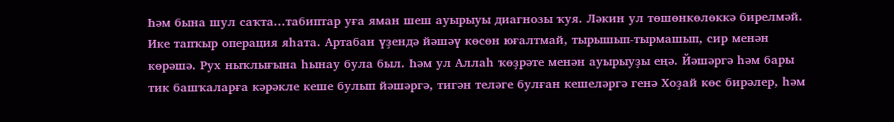Һәм бына шул саҡта...табиптар уға яман шеш ауырыуы диагнозы ҡуя. Ләкин ул төшөнкөлөккә бирелмәй. Ике тапҡыр операция яһата. Артабан үҙендә йәшәү көсөн юғалтмай, тырышып-тырмашып, сир менән көрәшә. Рух ныҡлығына һынау була был. Һәм ул Аллаһ ҡөҙрәте менән ауырыуҙы еңә. Йәшәргә һәм бары тик башҡаларға кәрәкле кеше булып йәшәргә, тигән теләге булған кешеләргә генә Хоҙай көс бирәлер, һәм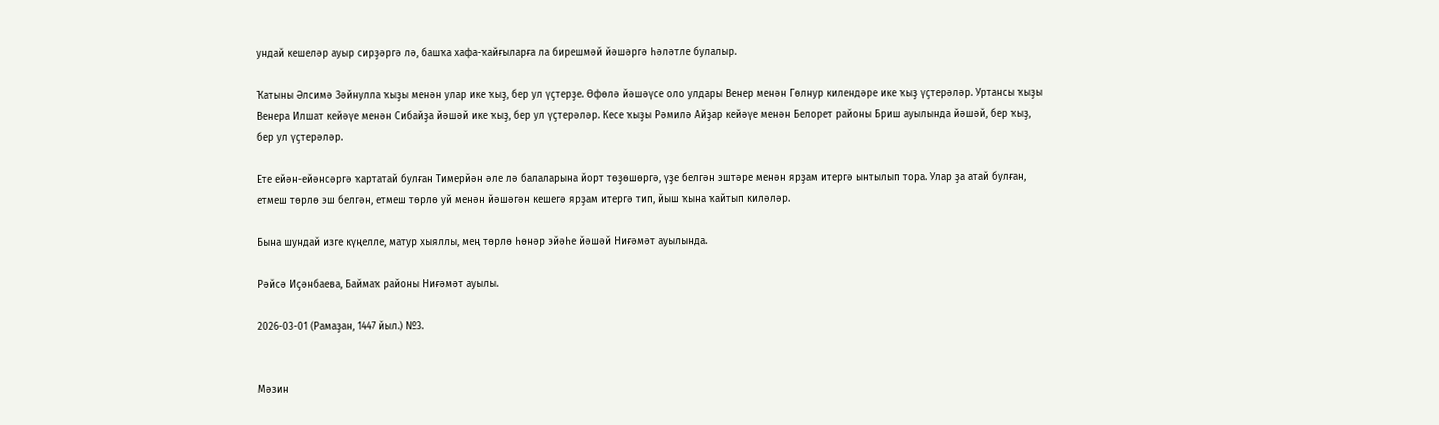ундай кешеләр ауыр сирҙәргә лә, башҡа хафа-ҡайғыларға ла бирешмәй йәшәргә һәләтле булалыр.

Ҡатыны Әлсимә Зәйнулла ҡыҙы менән улар ике ҡыҙ, бер ул үҫтерҙе. Өфөлә йәшәүсе оло улдары Венер менән Гөлнур килендәре ике ҡыҙ үҫтерәләр. Уртансы ҡыҙы Венера Илшат кейәүе менән Сибайҙа йәшәй ике ҡыҙ, бер ул үҫтерәләр. Кесе ҡыҙы Рәмилә Айҙар кейәүе менән Белорет районы Бриш ауылында йәшәй, бер ҡыҙ, бер ул үҫтерәләр.

Ете ейән-ейәнсәргә ҡартатай булған Тимерйән әле лә балаларына йорт төҙөшөргә, үҙе белгән эштәре менән ярҙам итергә ынтылып тора. Улар ҙа атай булған, етмеш төрлө эш белгән, етмеш төрлө уй менән йәшәгән кешегә ярҙам итергә тип, йыш ҡына ҡайтып киләләр.

Бына шундай изге күңелле, матур хыяллы, мең төрлө һөнәр эйәһе йәшәй Ниғәмәт ауылында.

Рәйсә Иҫәнбаева, Баймаҡ районы Ниғәмәт ауылы.

2026-03-01 (Рамаҙан, 1447 йыл.) №3.


Мәзин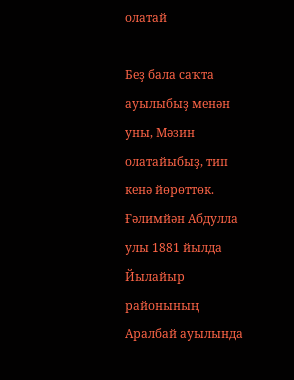олатай

Беҙ бала саҡта ауылыбыҙ менән уны, Мәзин олатайыбыҙ, тип кенә йөрөттөк. Ғәлимйән Абдулла улы 1881 йылда Йылайыр районының Аралбай ауылында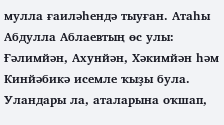мулла ғаиләһендә тыуған. Атаһы Абдулла Аблаевтың өс улы: Ғәлимйән, Ахунйән, Хәкимйән һәм Кинйәбикә исемле ҡыҙы була. Уландары ла, аталарына оҡшап,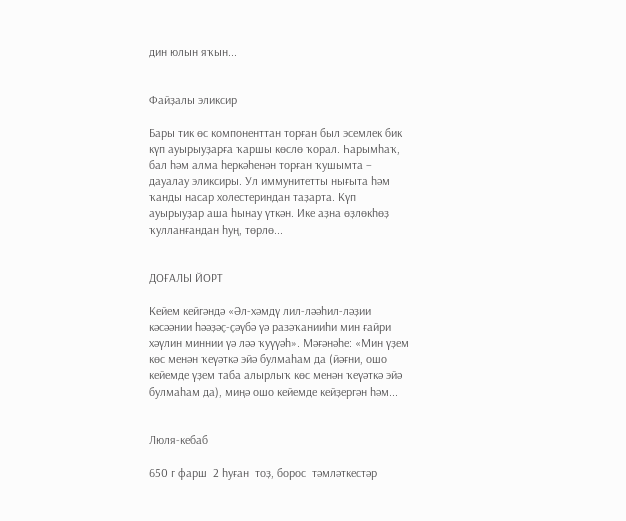дин юлын яҡын...


Файҙалы эликсир

Бары тик өс компоненттан торған был эсемлек бик күп ауырыуҙарға ҡаршы көслө ҡорал. Һарымһаҡ, бал һәм алма һеркәһенән торған ҡушымта – дауалау эликсиры. Ул иммунитетты нығыта һәм ҡанды насар холестериндан таҙарта. Күп ауырыуҙар аша һынау үткән. Ике аҙна өҙлөкһөҙ ҡулланғандан һуң, төрлө...


ДОҒАЛЫ ЙОРТ

Кейем кейгәндә «Әл-хәмдү лил-ләәһил-ләҙии кәсәәнии һәәҙәҫ-ҫәүбә үә разәҡанииһи мин ғайри хәүлин миннии үә ләә ҡуүүәһ». Мәғәнәһе: «Мин үҙем көс менән ҡеүәткә эйә булмаһам да (йәғни, ошо кейемде үҙем таба алырлыҡ көс менән ҡеүәткә эйә булмаһам да), миңә ошо кейемде кейҙергән һәм...


Люля-кебаб

650 г фарш  2 һуған  тоҙ, борос  тәмләткестәр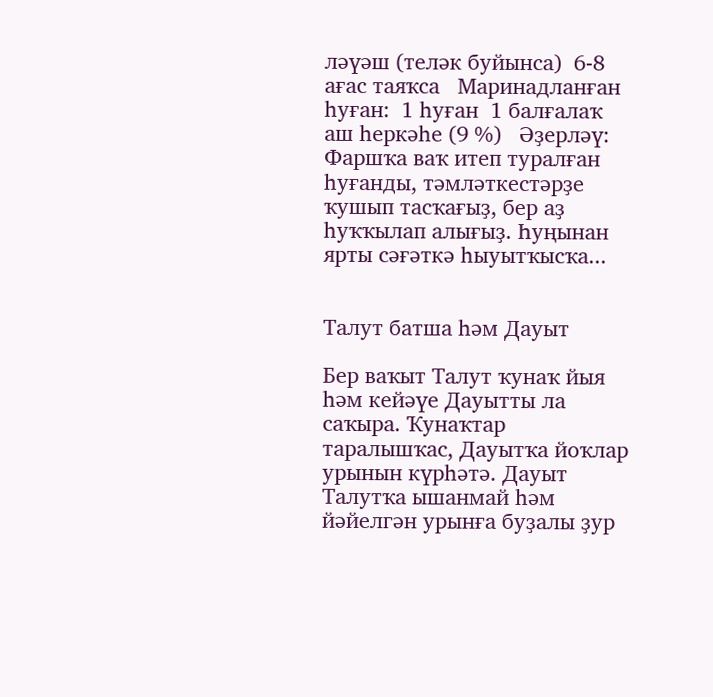ләүәш (теләк буйынса)  6-8 ағас таяҡса   Маринадланған һуған:  1 һуған  1 балғалаҡ аш һеркәһе (9 %)   Әҙерләү: Фаршҡа ваҡ итеп туралған һуғанды, тәмләткестәрҙе ҡушып тасҡағыҙ, бер аҙ һуҡҡылап алығыҙ. Һуңынан ярты сәғәткә һыуытҡысҡа...


Талут батша һәм Дауыт

Бер ваҡыт Талут ҡунаҡ йыя һәм кейәүе Дауытты ла саҡыра. Ҡунаҡтар таралышҡас, Дауытҡа йоҡлар урынын күрһәтә. Дауыт Талутҡа ышанмай һәм йәйелгән урынға буҙалы ҙур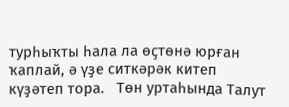турһыҡты һала ла өҫтөнә юрған ҡаплай, ә үҙе ситкәрәк китеп күҙәтеп тора.   Төн уртаһында Талут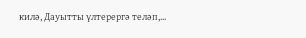килә, Дауытты үлтерергә теләп,...